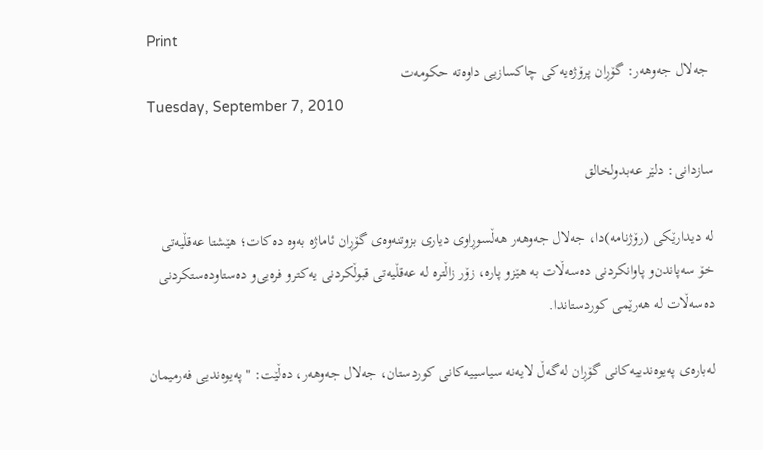Print
 جه‌لال جه‌وهه‌ر: گۆڕان پرۆژه‌یه‌كی‌ چاكسازیی‌ داوه‌ته‌ حكومه‌ت
Tuesday, September 7, 2010

سازدانی‌: دلێر عه‌بدولخالق

له‌ دیدارێكی‌ (رۆژنامه‌)دا، جه‌لال جه‌وهه‌ر هه‌ڵسوڕاوی‌ دیاری‌ بزوتنه‌وه‌ی‌ گۆڕان ئاماژه‌ به‌وه‌ ده‌كات؛ هێشتا عه‌قڵیه‌تی خۆ سه‌پاندن‌و پاوانکردنی ده‌سه‌ڵات به‌ هێزو پاره‌، زۆر زاڵتره‌ له‌ عه‌قڵیه‌تی قبوڵکردنی یه‌کتر‌و فره‌یی‌و ده‌ستا‌وده‌ستکردنی ده‌سه‌ڵات له‌ هه‌رێمی‌ كوردستاندا.

له‌باره‌ی‌ په‌یوه‌ندییه‌كانی‌ گۆڕان له‌گه‌ڵ‌ لایه‌نه‌ سیاسییه‌كانی‌ كوردستان، جه‌لال جه‌وهه‌ر، ده‌ڵێت: "په‌یوه‌ندیی فه‌رمیمان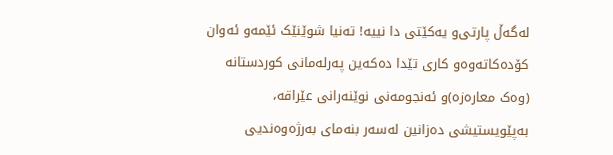له‌گه‌ڵ‌ پارتی‌و یه‌کێتی دا نییه‌! ته‌نیا شوێنێک ئێمه‌‌و ئه‌وان کۆده‌کاته‌وه‌‌و کاری تێدا ده‌که‌ین په‌رله‌مانی کوردستانه‌ (وه‌ک معاره‌زه‌)و ئه‌نجومه‌نی نوێنه‌رانی عێراقه‌، به‌پێویستیشی‌ ده‌زانین له‌سه‌ر بنه‌مای به‌رژه‌وه‌ندیی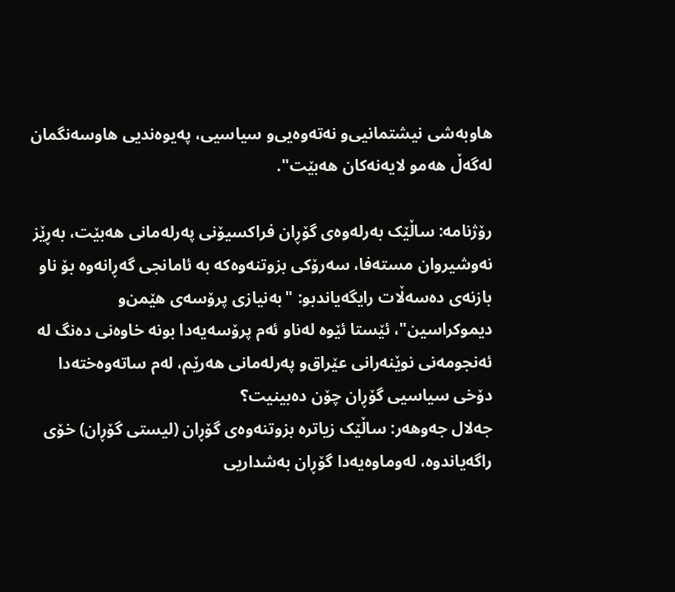هاوبه‌شی‌ نیشتمانیی‌‌و نه‌ته‌وه‌یی‌و سیاسیی‌، په‌یوه‌ندیی هاوسه‌نگمان له‌گه‌ڵ‌ هه‌مو لایه‌نه‌کان هه‌بێت".

رۆژنامه‌: ساڵێک به‌رله‌وه‌ی گۆڕان فراکسیۆنی په‌رله‌مانی هه‌بێت، به‌ڕێز نه‌وشیروان مسته‌فا، سه‌رۆکی بزوتنه‌وه‌که‌ به‌ ئامانجی گه‌ڕانه‌وه‌ بۆ ناو بازنه‌ی ده‌سه‌ڵات رایگه‌یاندبو: "به‌نیازی پرۆسه‌ی هێمن‌و دیموکراسین"، ئێستا ئێوه‌ له‌ناو ئه‌م پرۆسه‌‌یه‌دا بونه‌ خاوه‌نی ده‌نگ له‌ ئه‌نجومه‌نی نوێنه‌رانی عێراق‌و په‌رله‌مانی هه‌رێم، له‌م ساته‌وه‌خته‌دا دۆخی سیاسیی گۆڕان چۆن ده‌بینیت؟
جه‌لال جه‌وهه‌ر: ساڵێک زیاتره‌ بزوتنه‌وه‌ی گۆڕان (لیستی گۆڕان) خۆی راگه‌یاندوه‌، له‌وماوه‌یه‌دا گۆڕان به‌شداریی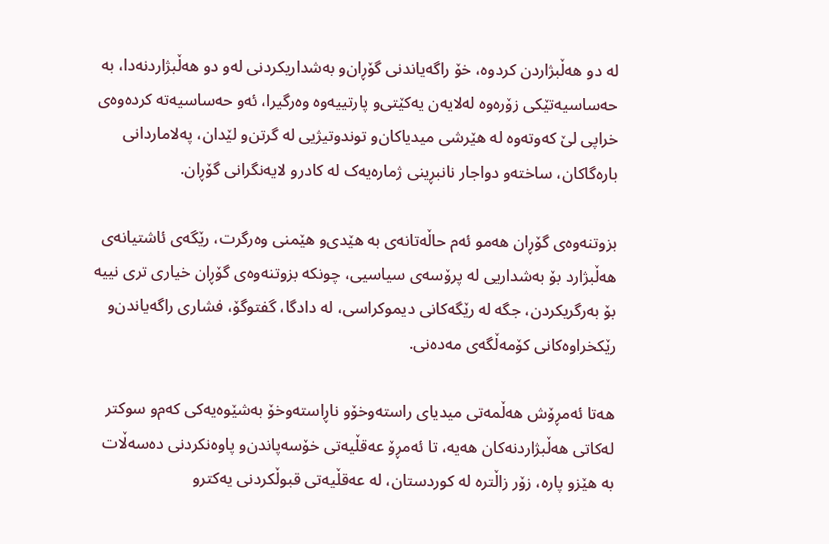له‌ دو هه‌ڵبژاردن کردوه‌، خۆ راگه‌یاندنی گۆڕان‌و به‌شداریکردنی له‌‌و دو هه‌ڵبژاردنه‌دا، به‌ حه‌ساسیه‌تێکی زۆره‌وه‌ له‌لایه‌ن یه‌کێتی‌و پارتییه‌وه‌ وه‌رگیرا، ئه‌و حه‌ساسیه‌ته‌ کرده‌وه‌ی خراپی لێ که‌وته‌وه‌ له‌ هێرشی میدیاکان‌و توند‌وتیژیی له‌ گرتن‌و لێدان، په‌لاماردانی باره‌گاکان، ساخته‌‌و دواجار نانبڕینی ژماره‌یه‌ک له‌ کادر‌و لایه‌نگرانی گۆڕان.

بزوتنه‌وه‌ی گۆڕان هه‌مو ئه‌م حاڵه‌تانه‌ی به‌ هێدی‌و هێمنی وه‌رگرت، رێگه‌ی ئاشتیانه‌ی هه‌ڵبژارد بۆ به‌شداریی له‌ پرۆسه‌ی سیاسیی، چونکه‌ بزوتنه‌وه‌ی گۆڕان خیاری تری نییه‌ بۆ به‌رگریكردن، جگه‌ له‌ رێگه‌کانی دیموکراسی، له‌ دادگا، گفتوگۆ، فشاری راگه‌یاندن‌و رێکخراوه‌کانی کۆمه‌ڵگه‌ی مه‌ده‌نی.

هه‌تا ئه‌مڕۆش هه‌ڵمه‌تی میدیای راسته‌وخۆ‌و ناڕاسته‌وخۆ به‌شێوه‌یه‌کی که‌م‌و سوکتر له‌کاتی هه‌ڵبژاردنه‌کان هه‌یه‌، تا ئه‌مڕۆ عه‌قڵیه‌تی خۆسه‌پاندن‌و پاوه‌نکردنی ده‌سه‌ڵات به‌ هێزو پاره‌، زۆر زاڵتره‌ له‌ کوردستان، له‌ عه‌قڵیه‌تی قبوڵکردنی یه‌کتر‌و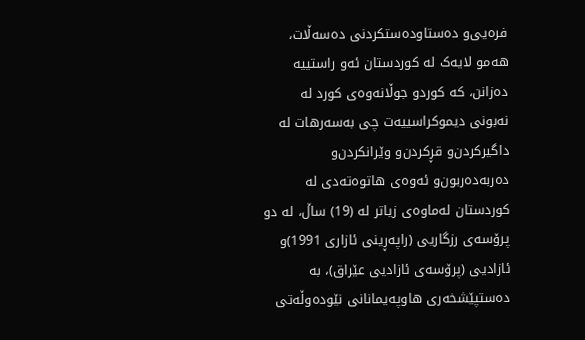فره‌یی‌و ده‌ستا‌وده‌ستکردنی ده‌سه‌ڵات، هه‌مو لایه‌ک له‌ کوردستان ئه‌و راستییه‌ ده‌زانن، که‌ کوردو جوڵانه‌وه‌ی کورد له‌ نه‌بونی دیموکراسییه‌ت چی به‌سه‌رهات له‌ داگیرکردن‌و قڕکردن‌و وێرانکردن‌و ده‌ربه‌ده‌ربون‌و ئه‌وه‌ی هاتوه‌ته‌دی له‌ کوردستان له‌ماوه‌ی زیاتر له‌ (19) ساڵ‌، له‌ دو پرۆسه‌ی رزگاریی (راپه‌ڕینی ئازاری 1991)و ئازادیی (پرۆسه‌ی ئازادیی عێراق)، به‌ ده‌ستپێشخه‌ری هاوپه‌یمانانی نێوده‌وڵه‌تی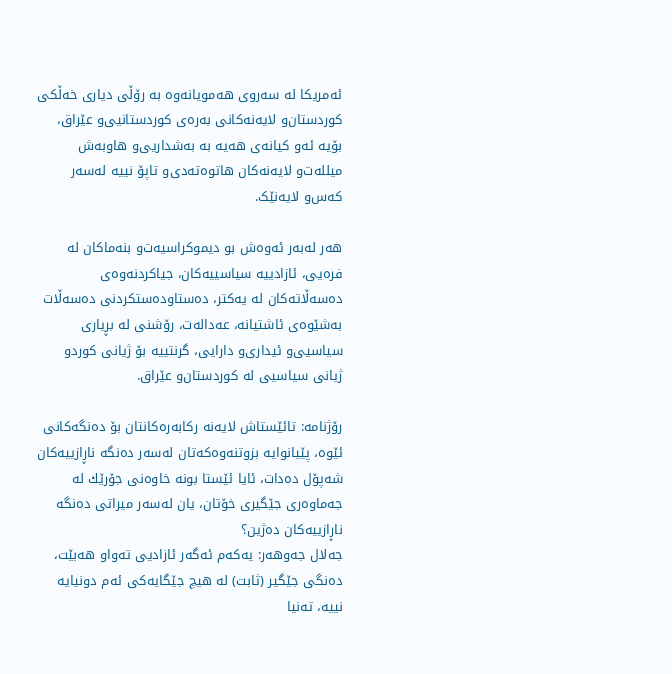ئه‌مریکا له‌ سه‌روی هه‌مویانه‌وه‌ به‌ رۆڵی دیاری خه‌ڵکی کوردستان‌و لایه‌نه‌کانی به‌ره‌ی کوردستانیی‌و عێراق، بۆیه‌ ئه‌و کیانه‌ی هه‌یه‌ به‌ به‌شداریی‌و هاوبه‌ش میلله‌ت‌و لایه‌نه‌کان هاتوه‌ته‌دی‌و تاپۆ نییه‌ له‌سه‌ر که‌س‌و لایه‌نێک.

هه‌ر له‌به‌ر ئه‌وه‌ش بو دیموکراسیه‌ت‌و بنه‌ماکان له‌ فره‌یی، ئازادییه‌ سیاسییه‌کان، جیاکردنه‌وه‌ی ده‌سه‌ڵاته‌کان له‌ یه‌کتر، ده‌ستاوده‌ستکردنی ده‌سه‌ڵات به‌شێوه‌ی ئاشتیانه‌، عه‌داله‌ت، رۆشنی له‌ بڕیاری سیاسیی‌و ئیداری‌و دارایی، گرنتییه‌ بۆ ژیانی کورد‌و ژیانی سیاسیی له‌ کوردستان‌و عێراق.

رۆژنامه‌: تائێستاش لایه‌نه‌ رکابه‌ره‌کانتان بۆ ده‌نگه‌کانی ئێوه‌، پێیانوایه‌ بزوتنه‌وه‌که‌تان له‌سه‌ر ده‌نگه‌ ناڕازییه‌کان شه‌پۆل ده‌دات، ئایا ئێستا بونه‌ خاوه‌نی جۆرێك له‌ جه‌ماوه‌ری جێگیری خۆتان، یان له‌سه‌ر میراتی ده‌نگه‌ ناڕازییه‌کان ده‌ژین؟
جه‌لال جه‌وهه‌ر: یه‌که‌م ئه‌گه‌ر ئازادیی ته‌واو هه‌بێت، ده‌نگی جێگیر (ثابت) له‌ هیچ جێگایه‌کی ئه‌م دونیایه‌ نییه‌، ته‌نیا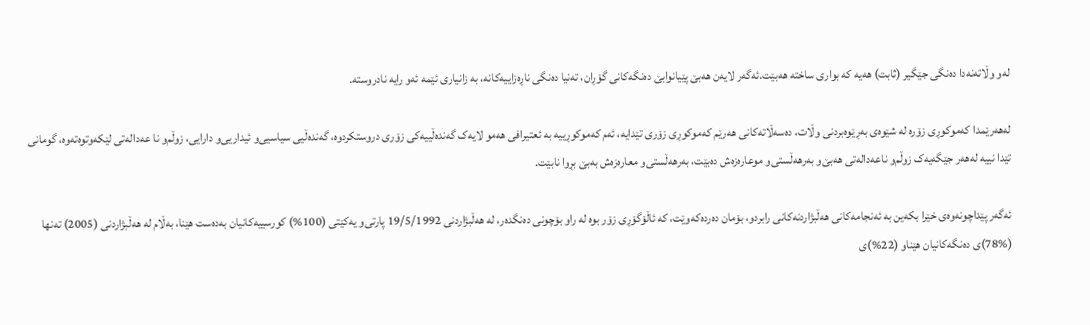له‌و وڵاته‌نه‌دا ده‌نگی جێگیر (ثابت) هه‌یه‌ که‌ بواری ساخته‌ هه‌بێت.ئه‌گه‌ر لایه‌ن هه‌بێ پێیانوابێ ده‌نگه‌کانی گۆڕان، ته‌نیا ده‌نگی ناڕه‌زاییه‌کانه‌، به‌ زانیاری ئێمه‌ ئه‌و رایه‌ نادروسته‌.

له‌هه‌رێمدا که‌موکوڕی زۆره‌ له‌ شێوه‌ی به‌ڕێوه‌بردنی وڵات، ده‌سه‌ڵاته‌کانی هه‌رێم که‌موکوڕی زۆری تێدایه‌، ئه‌م که‌موکوڕییه‌ به‌ ئعتیرافی هه‌مو لایه‌ک گه‌نده‌ڵییه‌کی زۆری دروستکردوه‌، گه‌نده‌ڵیی سیاسیی‌و ئیداریی‌و دارایی، زوڵم‌و نا عه‌داله‌تی لێکه‌وتوه‌ته‌وه‌، گومانی تێدا نییه‌ له‌هه‌ر جێگه‌یه‌ک زوڵم‌و ناعه‌داله‌تی هه‌بێ‌و به‌رهه‌ڵستی‌و موعاره‌زه‌ش ده‌بێت، به‌رهه‌ڵستی‌و معاره‌زه‌ش به‌بێ بڕوا نابێت.

ئه‌گه‌ر پێداچونه‌وه‌ی خێرا بکه‌ین به‌ ئه‌نجامه‌کانی هه‌ڵبژاردنه‌کانی رابردو، بۆمان ده‌رده‌که‌وێت، که‌ ئاڵۆگۆڕی زۆر بوه‌ له‌ راو بۆچونی ده‌نگده‌ر، له‌ هه‌ڵبژاردنی 19/5/1992 پارتی‌و یه‌کێتی (100%) كورسییه‌كانیان به‌ده‌ست هێنا، به‌ڵام له‌ هه‌ڵبژاردنی (2005) ته‌نها (%78)ی ده‌نگه‌کانیان هێنا‌و (22%)ی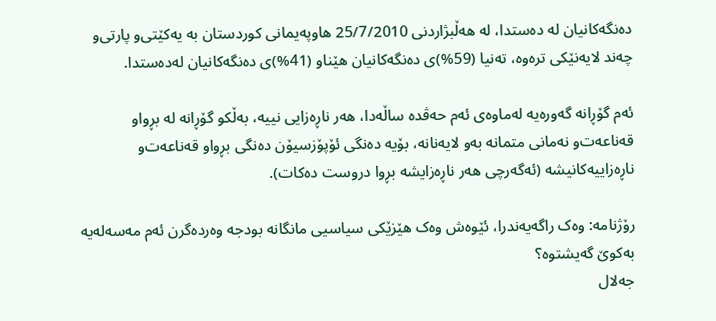ده‌نگه‌کانیان له‌ ده‌ستدا، له‌ هه‌ڵبژاردنی 25/7/2010 هاوپه‌یمانی کوردستان به‌ یه‌کێتی‌و پارتی‌و چه‌ند لایه‌نێکی تره‌وه‌، ته‌نیا (59%)ی ده‌نگه‌کانیان هێناو (41%)ی ده‌نگه‌کانیان له‌ده‌ستدا.

ئه‌م گۆڕانه‌ گه‌وره‌یه‌ له‌ماوه‌ی ئه‌م حه‌ڤده‌ ساڵه‌دا، هه‌ر ناڕه‌زایی نییه‌، به‌ڵکو گۆڕانه‌ له‌ بڕواو قه‌ناعه‌ت‌و نه‌مانی متمانه‌ به‌و لایه‌نانه‌، بۆیه‌ ده‌نگی ئۆپۆزسیۆن ده‌نگی بڕواو قه‌ناعه‌ت‌و ناڕه‌زاییه‌کانیشه‌ (ئه‌گه‌رچی هه‌ر ناڕه‌زایشه‌ بڕوا دروست ده‌کات).

رۆژنامه‌: وه‌ک راگه‌یه‌ندرا، ئێوه‌ش وه‌ک ‌هێزێکی سیاسیی مانگانه‌ بودجه‌ وه‌رده‌گرن ئه‌م مه‌سه‌له‌یه‌ به‌کوێ گه‌یشتوه‌؟
جه‌لال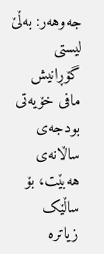جه‌وهه‌ر: به‌ڵێ لیستی گۆڕانیش مافی خۆیه‌تی بودجه‌ی ساڵانه‌ی هه‌بێت، بۆ ساڵێک زیاتره‌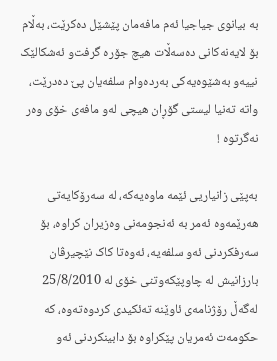به‌ بیانوی جیاجیا ئه‌م مافه‌مان پێشێل ده‌کرێت، به‌ڵام بۆ لایه‌نه‌کانی ده‌سه‌ڵات هیچ جۆره‌ گرفت‌و ئه‌شکالێک نییه‌و به‌شێوه‌یه‌کی به‌رده‌وام سلفه‌یان پێ ده‌‌درێت، واته‌ ته‌نیا لیستی گۆڕان هیچی له‌و مافه‌ی خۆی وه‌ر نه‌گرتوه‌ !

به‌پێی زانیاریی ئێمه‌ ماوه‌یه‌که‌، له‌ سه‌رۆکایه‌تی هه‌رێمه‌وه‌ ئه‌مر به‌ ئه‌نجومه‌نی وه‌زیران کراوه‌، بۆ سه‌رفکردنی ئه‌و سلفه‌یه‌، ئه‌وه‌تا کاک نێچیرڤان بارزانیش له‌ چاوپێکه‌وتنی خۆی له‌ 25/8/2010 له‌گه‌ڵ‌ رۆژنامه‌ی ئاوێنه‌ ته‌ئکیدی کردوه‌ته‌وه‌، که‌ حکومه‌ت ئه‌مریان پێکراوه‌ بۆ دابینکردنی ئه‌و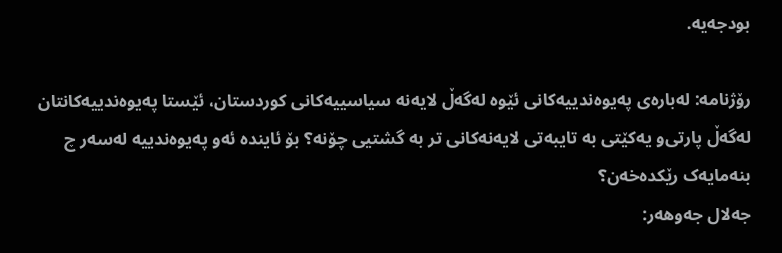بودجه‌یه‌.

رۆژنامه‌: له‌باره‌ی په‌یوه‌ندییه‌کانی ئێوه‌ له‌گه‌ڵ‌ لایه‌نه‌ سیاسییه‌کانی کوردستان، ئێستا په‌یوه‌ندییه‌کانتان له‌گه‌ڵ‌ پارتی‌و یه‌کێتی به‌ تایبه‌تی لایه‌‌نه‌کانی تر به‌ گشتیی چۆنه‌؟ بۆ ئاینده‌ ئه‌و په‌یوه‌ندییه‌ له‌سه‌ر چ بنه‌مایه‌ک رێکده‌خه‌ن؟
جه‌لال جه‌وهه‌ر: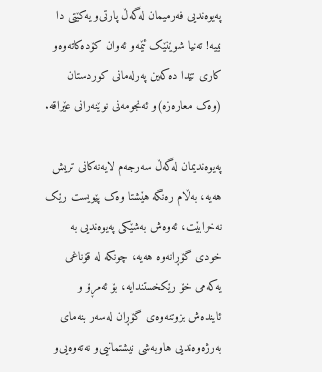په‌یوه‌ندیی فه‌رمیمان له‌گه‌ڵ‌ پارتی‌و یه‌کێتی دا نییه‌! ته‌نیا شوێنێک ئێمه‌‌و ئه‌وان کۆده‌کاته‌وه‌‌و کاری تێدا ده‌که‌ین په‌رله‌مانی کوردستان (وه‌ک معاره‌زه‌)و ئه‌نجومه‌نی نوێنه‌رانی عێراقه‌.

په‌یوه‌ندیمان له‌گه‌ڵ‌ سه‌رجه‌م لایه‌نه‌کانی تریش هه‌یه‌، به‌ڵام ره‌نگه‌ هێشتا وه‌ک پێویست رێک نه‌خرابێت، ئه‌وه‌ش به‌شێکی په‌یوه‌ندیی به‌ خودی گۆڕانه‌وه‌ هه‌یه‌، چونكه‌ له‌ قۆنا‌غی یه‌که‌می خۆ رێکخستندایه‌، بۆ ئه‌مڕۆ ‌و ئاینده‌ش بزوتنه‌وه‌ی گۆڕان له‌سه‌ر بنه‌مای به‌رژه‌وه‌ندیی هاوبه‌شی‌ نیشتمانیی‌‌و نه‌ته‌وه‌یی‌و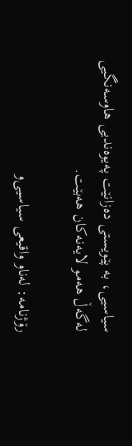سیاسیی‌، به‌ پێویستی ده‌زانێت په‌یوه‌ندیی هاوسه‌نگیی له‌گه‌ڵ‌ هه‌مو لایه‌نه‌کان هه‌بێت.

رۆژنامه‌: له‌ناو واقیعی سیاسیی‌و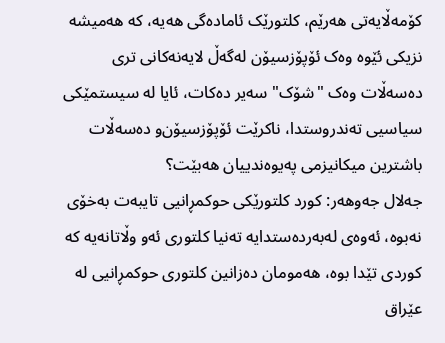کۆمه‌ڵایه‌تی هه‌رێم، کلتورێک ئاماده‌گی هه‌یه‌، که‌ هه‌میشه‌ نزیکی ئێوه‌ وه‌ک ئۆپۆزسیۆن له‌گه‌ڵ‌ لایه‌نه‌کانی تری ده‌سه‌ڵات وه‌ک "شۆک" سه‌یر ده‌کات، ئایا له‌ سیستمێکی سیاسیی ته‌ندروستدا، ناکرێت ئۆپۆزسیۆن‌و ده‌سه‌ڵات باشترین میکانیزمی په‌یوه‌ندییان هه‌بێت؟
جه‌لال جه‌وهه‌ر: کورد کلتورێکی حوکمڕانیی تایبه‌ت به‌خۆی نه‌بوه‌، ئه‌وه‌ی له‌به‌رده‌ستدایه‌ ته‌نیا کلتوری ئه‌و وڵاتانه‌یه‌ که‌ کوردی تێدا بوه‌، هه‌مومان ده‌زانین کلتوری حوکمڕانیی له‌ عێراق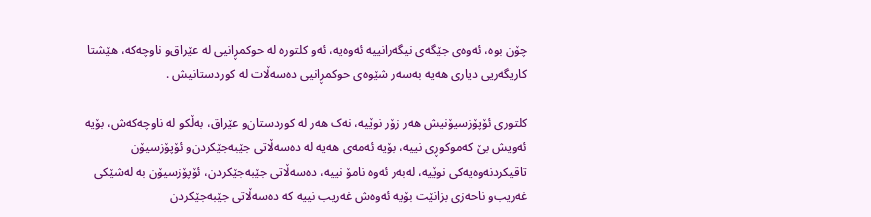چۆن بوه‌، ئه‌وه‌ی جێگه‌ی نیگه‌رانییه‌ ئه‌وه‌یه‌، ئه‌و کلتوره‌ له‌ حوکمڕانیی له‌ عێراق‌و ناوچه‌که‌، هێشتا کاریگه‌ریی دیاری هه‌یه‌ به‌سه‌ر شێوه‌ی حوکمڕانیی ده‌سه‌ڵات له‌ کوردستانیش .

کلتوری ئۆپۆزسیۆنیش هه‌ر زۆر نوێیه‌، نه‌ک هه‌ر له‌ کوردستان‌و عێراق، به‌ڵكو له‌ ناوچه‌که‌ش، بۆیه‌ ئه‌ویش بێ که‌موکوڕی نییه، بۆیه‌ ئه‌مه‌ی هه‌یه‌ له‌ ده‌سه‌ڵاتی جێبه‌جێکردن‌و ئۆپۆزسیۆن تاقیکردنه‌وه‌یه‌کی نوێیه‌، له‌به‌ر ئه‌وه‌ نامۆ نییه‌، ده‌سه‌ڵاتی جێبه‌جێکردن، ئۆپۆزسیۆن به‌ له‌شێکی غه‌ریب‌و ناحه‌زی بزانێت بۆیه‌ ئه‌وه‌ش غه‌ریب نییه که‌ ده‌سه‌ڵاتی جێبه‌جێکردن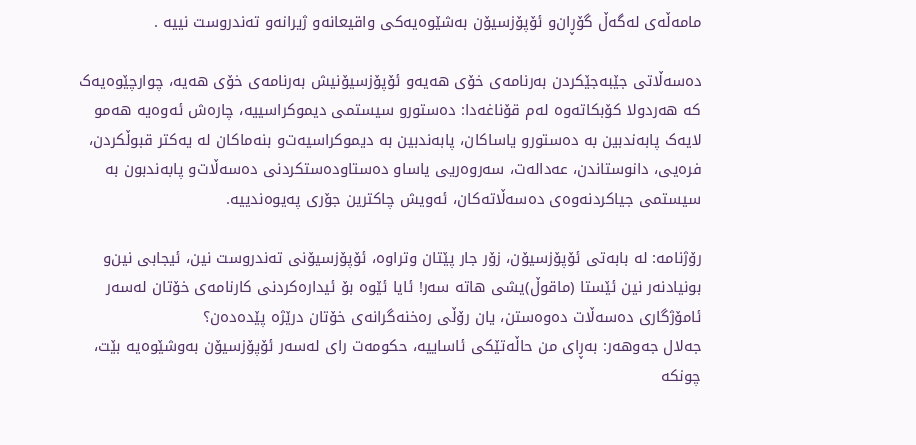مامه‌ڵه‌ی له‌گه‌ڵ‌ گۆڕان‌و ئۆپۆزسیۆن به‌شێوه‌یه‌کی واقیعانه‌‌و ژیرانه‌‌و ته‌ندروست نییه‌ .

ده‌سه‌ڵاتی جێبه‌جێکردن به‌رنامه‌ی خۆی هه‌یه‌و ئۆپۆزسیۆنیش به‌رنامه‌ی خۆی هه‌یه‌، چوارچێوه‌یه‌ک كه‌ هه‌ردولا کۆبکاته‌وه‌ له‌م قۆناغه‌دا: ده‌ستور‌و سیستمی دیموکراسییه‌، چاره‌ش ئه‌وه‌یه‌ هه‌مو لایه‌ک پابه‌ندبین به‌ ده‌ستور‌و یاساکان، پابه‌ندبین به‌ دیموکراسیه‌ت‌و بنه‌ماکان له‌ یه‌کتر قبوڵکردن، فره‌یی، دانوستاندن، عه‌داله‌ت، سه‌روه‌ریی یاساو ده‌ستاوده‌ستکردنی ده‌سه‌ڵات‌و پابه‌ندبون به‌ سیستمی جیاکردنه‌وه‌ی ده‌سه‌ڵاته‌کان، ئه‌ویش چاکترین جۆری په‌یوه‌ندییه‌.

رۆژنامه‌: له‌ بابه‌تی ئۆپۆزسیۆن، زۆر جار پێتان وتراوه‌، ئۆپۆزسیۆنی ته‌ندروست نین، ئیجابی نین‌و بونیادنه‌ر نین ئێستا (ماقوڵ‌)یشی هاته‌ سه‌ر! ئایا ئێوه‌ بۆ ئیداره‌کردنی کارنامه‌ی خۆتان له‌سه‌ر ئامۆژگاری ده‌سه‌ڵات ده‌وه‌ستن، یان رۆڵی ره‌خنه‌گرانه‌ی‌ خۆتان درێژه‌ پێده‌ده‌ن؟
جه‌لال جه‌وهه‌ر: به‌ڕای من حاڵه‌تێکی ئاساییه‌، حکومه‌ت رای له‌سه‌ر ئۆپۆزسیۆن به‌وشێوه‌یه‌ بێت، چونکه‌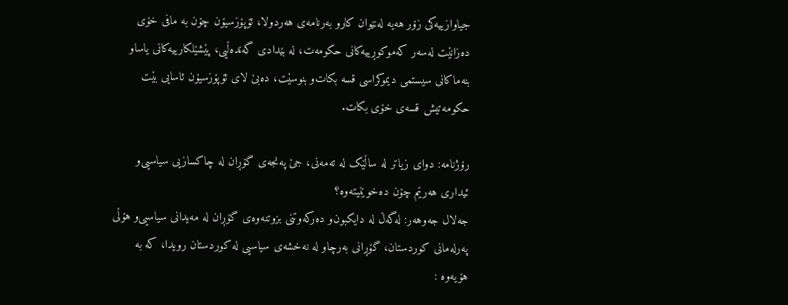جیاوازییه‌کی زۆر هه‌یه‌ له‌نێوان کار‌و به‌رنامه‌ی هه‌ردولا، ئۆپۆزسیۆن چۆن به‌ مافی خۆی ده‌زانێت له‌سه‌ر که‌موکوڕییه‌کانی حکومه‌ت، له‌ بێدادی گه‌نده‌ڵیی، پێشێلکارییه‌کانی یاسا‌و بنه‌ماکانی سیستمی دیموکراسی قسه‌ بکات‌و بنوسێت، ده‌بێ لای ئۆپۆزسیۆن ئاسایی بێت حکومه‌تیش قسه‌ی خۆی بکات.

رۆژنامه‌: دوای زیاتر له‌ ساڵێک له‌ ته‌مه‌نی، جێ په‌نجه‌ی گۆڕان له‌ چاکسازیی سیاسیی‌و ئیداری هه‌رێم چۆن ده‌خوێنیته‌وه‌؟
جه‌لال جه‌وهه‌ر: له‌گه‌ڵ‌ له‌ دایکبون‌و ده‌رکه‌وتنی بزوتنه‌وه‌ی گۆڕان له‌ مه‌یدانی سیاسیی‌و هۆڵی په‌رله‌مانی کوردستان، گۆڕانی به‌رچاو له‌ نه‌خشه‌ی سیاسیی له‌ کوردستان رویدا، که‌ به‌ هۆیه‌وه‌ :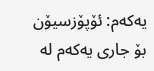یه‌که‌م: ئۆپۆزسیۆن بۆ جاری یه‌که‌م له‌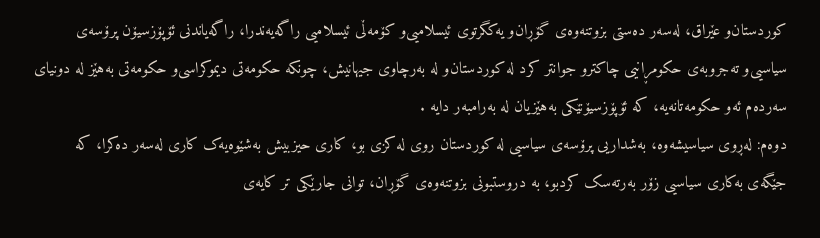کوردستان‌و عێراق، له‌سه‌ر ده‌ستی بزوتنه‌وه‌ی گۆڕان‌و یه‌کگرتوی ئیسلامیی‌و کۆمه‌ڵی ئیسلامیی راگه‌یه‌ندرا، راگه‌یاندنی ئۆپۆزسیۆن پرۆسه‌ی سیاسیی‌و ته‌جروبه‌ی حکومڕانیی چاکتر‌و جوانتر کرد له‌ کوردستان‌و له‌ به‌رچاوی جیهانیش، چونکه‌ حکومه‌تی دیموکراسی‌و حکومه‌تی به‌هێز له‌ دونیای سه‌رده‌م ئه‌و حکومه‌تانه‌یه‌، که‌ ئۆپۆزسیۆنێکی به‌هێزیان له‌ به‌رامبه‌ر دایه‌ .
دوه‌م: له‌ڕوی سیاسیشه‌وه‌، به‌شداریی پرۆسه‌ی سیاسیی له‌ کوردستان روی له‌ کزی بو، کاری حیزبیش به‌شێوه‌یه‌ک کاری له‌سه‌ر ده‌کرا، که‌ جێگه‌ی به‌کاری سیاسیی زۆر به‌رته‌سک کردبو، به‌ دروستبونی بزوتنه‌وه‌ی گۆڕان، توانی جارێکی تر کایه‌ی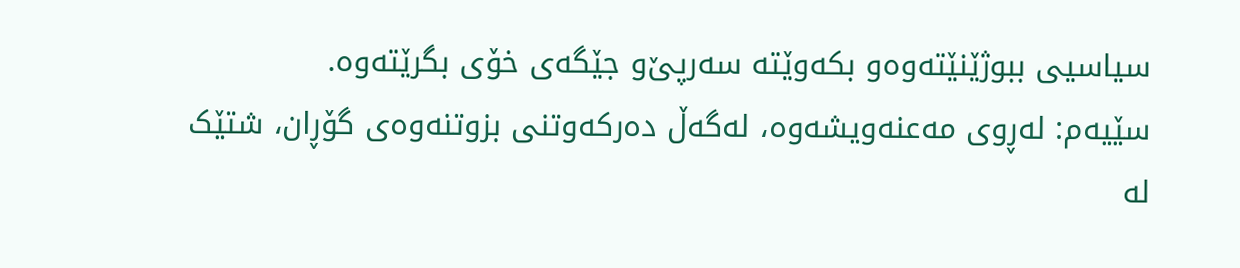سیاسیی ببوژێنێته‌وه‌و بکه‌وێته‌ سه‌رپێ‌و جێگه‌ی خۆی بگرێته‌وه‌.
سێیه‌م: له‌ڕوی مه‌عنه‌ویشه‌وه‌، له‌گه‌ڵ‌ ده‌رکه‌وتنی بزوتنه‌وه‌ی گۆڕان، شتێک له‌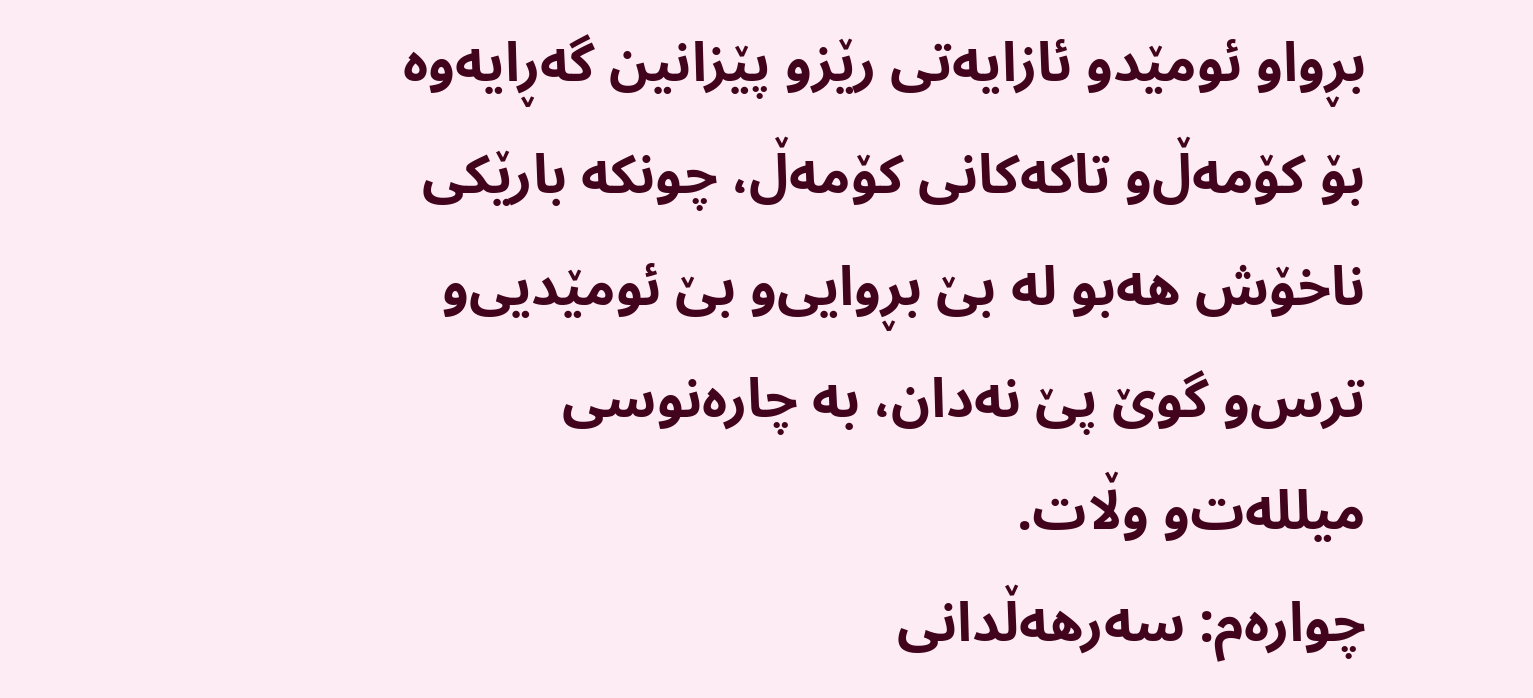بڕوا‌و ئومێد‌و ئازایه‌تی رێزو پێزانین گه‌ڕایه‌وه‌ بۆ کۆمه‌ڵ‌‌و تاکه‌کانی کۆمه‌ڵ‌، چونکه‌ بارێكی ناخۆش هه‌بو له‌ بێ بڕوایی‌و بێ ئومێدیی‌و ترس‌و گوێ پێ نه‌دان، به‌ چاره‌نوسی میلله‌ت‌و وڵات.
چواره‌م: سه‌رهه‌ڵدانی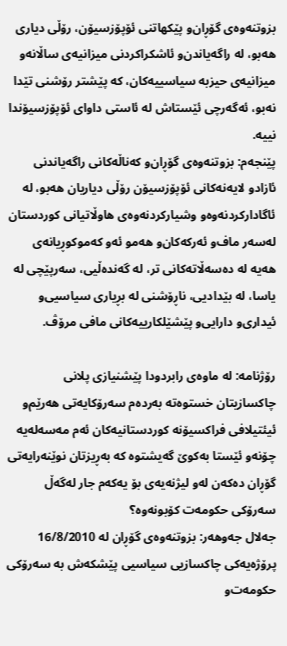بزوتنه‌وه‌ی گۆڕان‌و پێکهاتنی ئۆپۆزسیۆن، رۆڵی دیاری هه‌بو، له‌ راگه‌یاندن‌و ئاشکراکردنی میزانیه‌ی ساڵانه‌‌و میزانیه‌ی حیزبه‌ سیاسییه‌کان، که‌ پێشتر رۆشنی تێدا نه‌بو، ئه‌گه‌رچی ئێستا‌ش له‌ ئاستی داوای ئۆپۆزسیۆندا نییه‌.
پێنجه‌م: بزوتنه‌وه‌ی گۆڕان‌و که‌ناڵه‌کانی راگه‌یاندنی ئازاد‌و لایه‌نه‌کانی ئۆپۆزسیۆن رۆڵی دیاریان هه‌بو، له‌ ئاگادارکردنه‌وه‌و وشیارکردنه‌وه‌ی هاوڵاتیانی کوردستان له‌سه‌ر ماف‌و ئه‌رکه‌کان‌و هه‌مو ئه‌و که‌موکوڕیانه‌ی هه‌یه‌ له‌ ده‌سه‌ڵاته‌کانی تر، له‌ گه‌نده‌ڵیی، سه‌رپێچی له‌ یاسا، له‌ بێدادیی، ناڕۆشنی له‌ بڕیاری سیاسیی‌‌و ئیداری‌و دارایی‌و پێشێلکارییه‌کانی مافی مرۆڤ.

رۆژنامه‌: له‌ ماوه‌ی رابردودا پێشنیازی پلانی چاکسازیتان خستوه‌ته‌ به‌رده‌م سه‌رۆکایه‌تی هه‌رێم‌و ئیئتیلافی فراکسیۆنه‌ کوردستانیه‌کان ئه‌م مه‌سه‌له‌یه‌ چۆنه‌‌و ئێستا به‌کوێ گه‌یشتوه‌ که‌ به‌ڕیزتان نوێنه‌رایه‌تی گۆڕان ده‌که‌ن له‌و لیژنه‌یه‌ی بۆ یه‌که‌م جار له‌گه‌ڵ‌ سه‌رۆکی حکومه‌ت کۆبونه‌وه‌؟
جه‌لال جه‌وهه‌ر: بزوتنه‌وه‌ی گۆڕان له‌ 16/8/2010 پرۆژه‌یه‌کی چاکسازیی سیاسیی پێشکه‌ش به‌ سه‌رۆکی حکومه‌ت‌و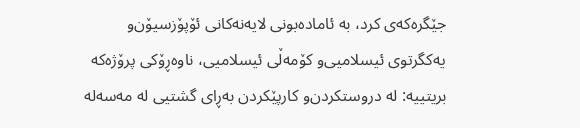جێگره‌که‌ی کرد، به‌ ئاماده‌بونی لایه‌نه‌کانی ئۆپۆزسیۆن‌و یه‌کگرتوی ئیسلامیی‌و کۆمه‌ڵی ئیسلامیی، ناوه‌ڕۆکی پرۆژه‌که‌ بریتییه‌: له‌ دروستکردن‌و کارپێکردن به‌ڕای گشتیی له‌ مه‌سه‌له‌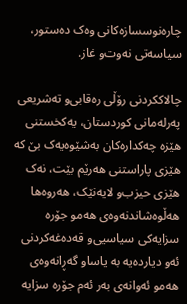چاره‌نوسسازه‌کانی وه‌ک ده‌ستور، سیاسه‌تی نه‌وت‌و غاز.

چالاککردنی رۆڵی ره‌قابی‌و ته‌شریعی په‌رله‌مانی کوردستان، یه‌کخستنی هێزه‌ چه‌کداره‌کان به‌شێوه‌یه‌ک بێ که‌ هێزی پاراستنی‌ هه‌رێم بێت، نه‌ک هێزی‌ حیزب‌و لایه‌نێک، هه‌روه‌ها هه‌ڵوه‌شاندنه‌وه‌ی هه‌مو جۆره‌ سزایه‌کی سیاسیی‌و قه‌ده‌غه‌کردنی ئه‌و دیارده‌یه‌ به‌ یاساو گه‌ڕانه‌وه‌ی هه‌مو ئه‌وانه‌ی به‌ر ئه‌م جۆره‌ سزایه‌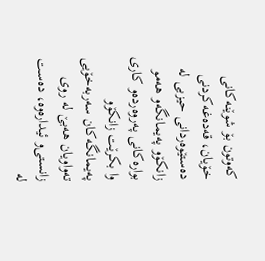که‌وتون بۆ شوێنه‌کانی خۆیان، قه‌ده‌غه‌کردنی ده‌ستێوه‌ردانی حیزبی له‌ زانکۆ‌و په‌یمانگه‌‌و هه‌مو بواره‌کانی په‌روه‌رده‌‌و کاری وا بکرێت زانکۆ‌و په‌یمانگه‌کان سه‌ربه‌خۆیی ته‌واویان هه‌بێ له‌ روی زانستی‌و ئیداره‌وه‌، ده‌ست له‌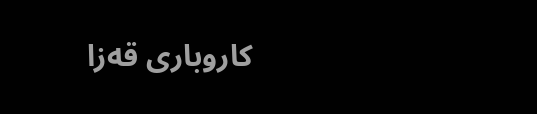کار‌وباری قه‌زا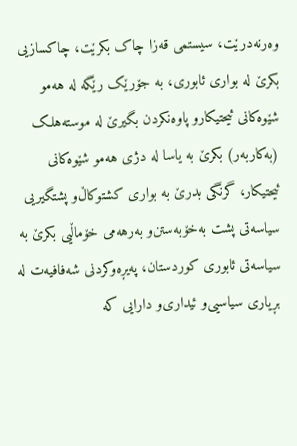وه‌رنه‌درێت، سیستمی قه‌زا چاک بکرێت، چاکسازیی بکرێ له‌ بواری ئابوری، به‌ جۆرێک رێگه‌ له‌ هه‌مو شێوه‌کانی ئیحتیکار‌و پاوه‌نکردن بگیرێ له‌ موسته‌هلک (به‌کاربه‌ر) بکرێ به‌ یاسا له‌ دژی هه‌مو شێوه‌کانی ئیحتیکار، گرنگی بدرێ به‌ بواری کشتوکاڵ‌‌و پشتگیریی سیاسه‌تی پشت به‌خۆبه‌ستن‌و به‌رهه‌می خۆماڵیی بکرێ به‌ سیاسه‌تی ئابوری کوردستان، په‌یڕه‌وکردنی شه‌فافیه‌ت له‌ بڕیاری سیاسیی‌و ئیداری‌و دارایی كه‌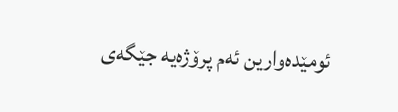ئومێده‌وارین ئه‌م پرۆژه‌یه‌ جێگه‌ی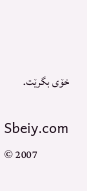خۆی بگرێت.

Sbeiy.com © 2007